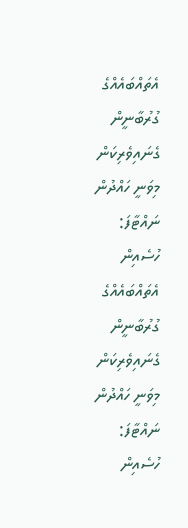އެތައްބައެއްގެ ގުރުބާނީން ގެނައިވެރިކަން މިވަނީ ހައްދުން ނައްޓާފަ: ހުސެއިން
އެތައްބައެއްގެ ގުރުބާނީން ގެނައިވެރިކަން މިވަނީ ހައްދުން ނައްޓާފަ: ހުސެއިން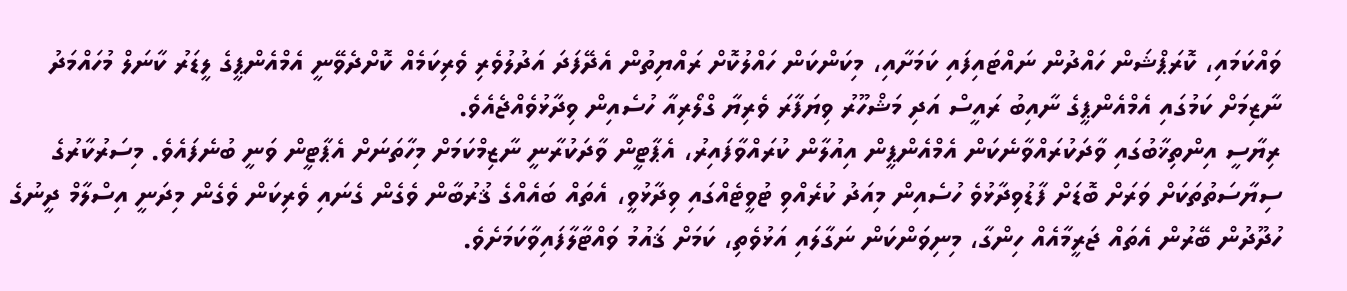ވައްކަމައި، ކޮރަޕްޝަން ހައްދުން ނައްޓައިފައި ކަމަށާއި، މިކަންކަން ހައްލުކޮށް ރައްޔިތުން އެދޭފަދަ އަދުލުވެރި ވެރިކަމެއް ކޮށްދެވޭނީ އެމްއެންޕީގެ ލީޑަރު ކާނަލް މުހައްމަދު ނާޒިމަށް ކަމުގައި އެމްއެންޕީގެ ނާއިބު ރައީސް އަދި މަޝްހޫރު ވިޔަފާރަ ވެރިޔާ ގްލޯރިއާ ހުސެއިން ވިދާޅުވެއްޖެއެވެ.
ރިޔާސީ އިންތިޚާބުގައި ވާދަކުރައްވާނެކަން އެމްއެންޕީން އިއުލާން ކުރައްވާފައިރު، އެޕާޓީން ވާދަކުރާނީ ނާޒިމްކަމަށް މިހާތަނަށް އެޕާޓީން ވަނީ ބުނެފައެވެ. މިސަރުކާރުގެ ސިޔާސަތުތަކަށް ވަރަށް ބޮޑަށް ފާޑުވިދާޅުވެ ހުސެއިން މިއަދު ކުރެއްވި ޓުވީޓެއްގައި ވިދާޅުވީ، އެތައް ބައެއްގެ ޤުރުބާން ވެގެން ގެނައި ވެރިކަން ވެގެން މިދަނީ އިސްލާމް ދީނުގެ ހުދޫދުން ބޭރުން އެތައް ޖަރީމާއެއް ހިންގާ، މިނިވަންކަން ނަގާލައި އަޅުވެތި، ކަމަށް ޤައުމު ވައްޓާލާފައިވާކަމަށެވެ.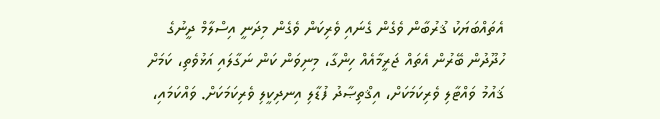އެތައްބަޔަކު ޤުރުބާން ވެގެން ގެނައި ވެރިކަން ވެގެން މިދަނީ އިސްލާމް ދީނުގެ ހުދޫދުން ބޭރުން އެތައް ޖަރީމާއެއް ހިންގާ، މިނިވަން ކަން ނަގާލައި އަޅުވެތި، ކަމަށް ޤައުމު ވައްޓާލި ވެރިކަމަކަށް، އިޤްތިޞާދު ފުޑާލި އިނދިކީލި ވެރިކަމަކަށް. ވައްކަމައި،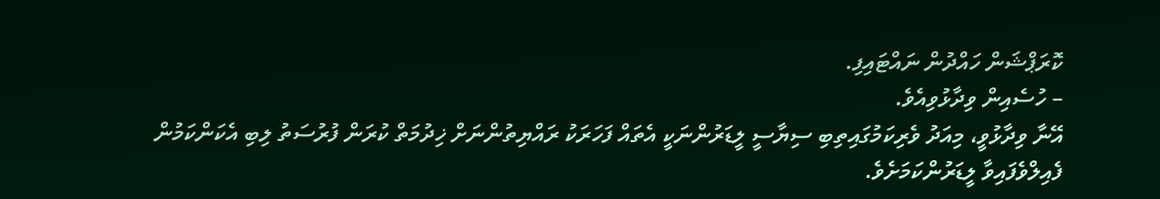ކޮރަޕްޝަން ހައްދުން ނައްޓައިފި.
– ހުސެއިން ވިދާޅުވިއެވެ.
އޭނާ ވިދާޅުވީ، މިއަދު ވެރިކަމުގައިތިބި ސިޔާސީ ލީޑަރުންނަކީ އެތައް ފަހަރަކު ރައްޔިތުންނަށް ޚިދުމަތް ކުރަން ފުރުސަތު ލިބި އެކަންކަމުން ފެއިލްވެފައިވާ ލީޑަރުންކަމަށެވެ.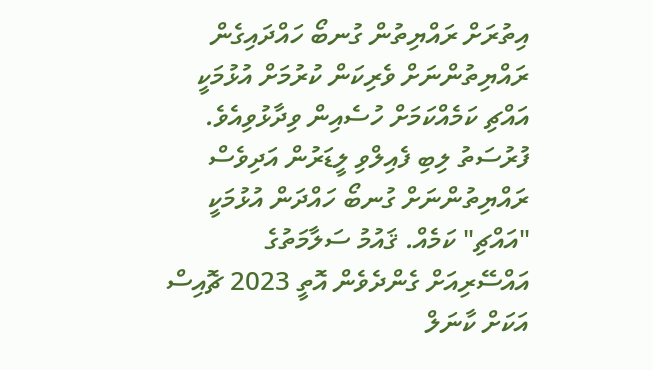އިތުރަށް ރައްޔިތުން ގުނބޯ ހައްދައިގެން ރައްޔިތުންނަށް ވެރިކަން ކުރުމަށް އުޅުމަކީ އައްޗި ކަމެއްކަމަށް ހުސެއިން ވިދާޅުވިއެވެ.
ފުރުސަތު ލިބި ފެއިލްވި ލީޑަރުން އަދިވެސް ރައްޔިތުންނަށް ގުނބޯ ހައްދަން އުޅުމަކީ "އައްޗި" ކަމެއް. ޤައުމު ސަލާމަތުގެ އައްސޭރިއަށް ގެންދެވެން އޮތީ 2023 ޗޮއިސް އަކަށް ކާނަލް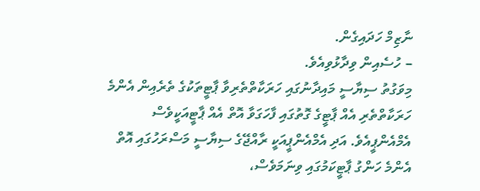ނާޒިމް ހަދައިގެން.
– ހުސެއިން ވިދާޅުވިއެވެ.
މިވަގުތު ސިޔާސީ މައިދާނުގައި ހަރަކާތްތެރިވާ ޕާޓީތަކުގެ ތެރެއިން އެންމެ ހަރަކާތްތެރި އެއް ޕާޓީގެ ގޮތުގައި ފާހަގަވާ އޮތް އެއް ޕާޓީއަކީވެސް އެމްއެންޕީއެވެ. އަދި އެމްއެންޕީއަކީ ރާއްޖޭގެ ސިޔާސީ މަސްރަހުގައި އޮތް އެންމެ ހަންގު ޕާޓީކަމުގައި ވިނަމަވެސް،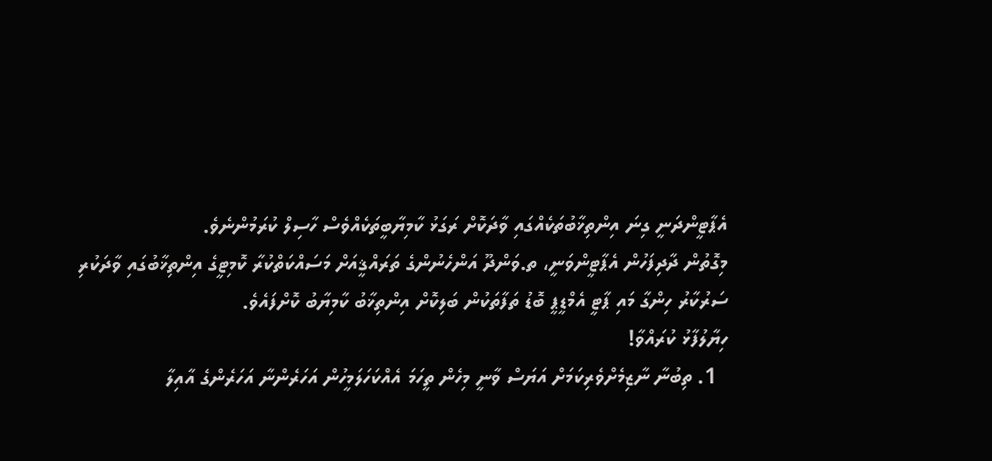އެޕާޓީންދަނީ ގިނަ އިންތިޚާބުތަކެއްގައި ވާދަކޮށް ރަގަޅު ކާމިޔާބީތަކެއްވެސް ހާސިލް ކުރަމުންނެވެ.
މިގޮތުން ދާދިފަހުން އެޕާޓީންވަނީ، ތ.ވަންދޫ އަންހެނުންގެ ތަރައްޤީއަށް މަސައްކަތްކުރާ ކޮމިޓީގެ އިންތިޚާބުގައި ވާދަކުރި ސަރުކާރު ހިންގާ މައި ޕާޓީ އެމްޑީޕީ ބޮޑު ތަފާތަކުން ބަލިކޮށް އިންތިޚާބު ކާމިޔާބު ކޮށްފައެވެ.
ހިޔާލުފާޅު ކުރައްވާ!
  1. ތިބުނާ ނާޒިމެށްވެރިކަމަށް އަޔަސް ވާނީ މިހެން ތީހަމަ އެއްކަހަލަމީހުން އަހަރެންނާ އަހަރެންގެ އާއިލާ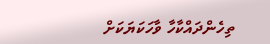ތިހެންދައްކާހާ ވާހަކަޔަކަށް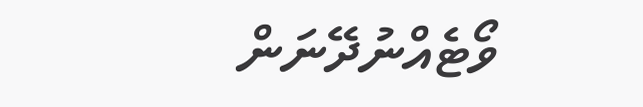ވޯޓެއްނުދޭނަން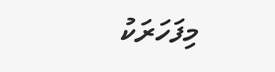މިފަހަރަކު